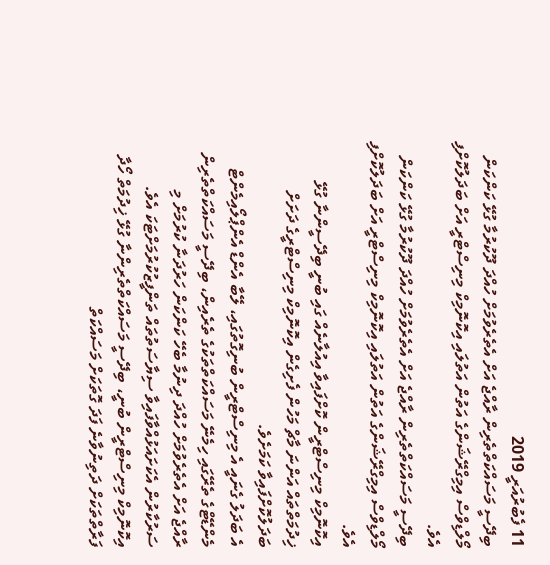11 ފެބުރުއަރީ 2019
ބިދޭސީ މަސައްކަތްތެރިން ރާއްޖެ އަށް އެތެރެވުމަށް ހުއްދަ ދޫކުރުމާ ގުޅޭ ކަންކަން މޯލްޑިވްސް އިމިގްރޭޝަންގެ އަތުން އަތުލައި އިކޮނޮމިކް މިނިސްޓްރީ އަށް ބަދަލުކޮށްފި އެވެ.
ބިދޭސީ މަސައްކަތްތެރިން ރާއްޖެ އަށް އެތެރެވުމަށް ހުއްދަ ދޫކުރުމާ ގުޅޭ ކަންކަން މޯލްޑިވްސް އިމިގްރޭޝަންގެ އަތުން އަތުލައި އިކޮނޮމިކް މިނިސްޓްރީ އަށް ބަދަލުކޮށްފި އެވެ.
އިކޮނޮމިކް މިނިސްޓްރީން ކޮށްފައިވާ އިއުލާނެއް ގައި ބުނީ ބިދޭސީންނާ ގުޅޭ ޚިދުމަތްތައް އަންނަ މާޗް މަހުން ފެށިގެން އިކޮނޮމިކް މިނިސްޓްރީގެ ދަށަށް ބަދަލުކޮށްފައިވާ ކަމަށެވެ.
އެ ބަދަލު ގެނައީ އެ މިނިސްޓްރީން ބުނިގޮތުގައި، ލޭބާ އެންޑް އެންޕްލޯއިމެންޓް މެންޑޭޓްގެ ތެރޭގައި ހިމެނޭ މަސައްކަތްތަކުގެ ތެރެއިން، ބިދޭސީ މަސައްކަތްތެރިން ރާއްޖެ އަށް އެތެރެވުމަށް ހުއްދަ ދިނުމާ ބެހޭ ކަންކަން ހަރުދަނާ ކުރުމަށް މި ސަރުކާރުން އެކަށައަޅުއްވާފައިވާ ސިޔާސަތުތައް ތަންފީޒުކުރުމަށްޓަކަ އެވެ.
އިކޮނޮމިކް މިނިސްޓްރީން ބުނީ، ބިދޭސީ މަސައްކަތްތެރިންނާ ގުޅޭ ޚިދުމަތް ހޯދާ ފަރާތްތަކަށް ދަތިނުވާނެ ފަދަ ގޮތަކަށް މަސައްކަތް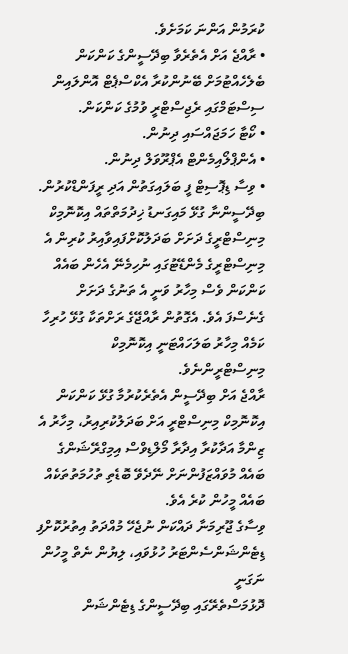ކުރަމުން އަންނަ ކަމަށެވެ.
• ރާއްޖެ އަށް އެތެރެވާ ބިދޭސީންގެ ކަންކަން ބެލެހެއްޓުމަށް ބޭނުންކުރާ އެކްސްޕެޓް އޮންލައިން ސިސްޓަމްގައި ރެޖިސްޓްރީ ވުމުގެ ކަންކަން.
• ކޯޓާ ހަމަޖައްސައި ދިނުން.
• އެންޕްލޯއިމެންޓް އެޕްރޫވަލް ދިނުން.
• ވިސާ ޑިޕޮސިޓް ފީ ބަލައިގަތުން އަދި ރީފަންޑްކުރުން. ބިދޭސީންނާ ގުޅޭ މައިގަނޑު ޚިދުމަތްތައް އިކޮނޮމިކް މިނިސްޓްރީގެ ދަށަށް ބަދަލުކޮށްފައިވާއިރު ކުރިން އެ މިނިސްޓްރީގެ މެންޑޭޓުގައި ނުހިމެނޭ އެހެން ބައެއް ކަންކަން ވެސް މިހާރު ވަނީ އެ ތަނުގެ ދަށަށް ގެނެސްފަ އެވެ. އެގޮތުން ރާއްޖޭގެ ރަށްތަކާ ގުޅޭ ހުރިހާ ކަމެއް މިހާރު ބަލަހައްޓަނީ އިކޮނޮމިކް މިނިސްޓްރީންނެވެ.
ރާއްޖެ އަށް ބިދޭސީން އެތެރެކުރުމާ ގުޅޭ ކަންކަން އިކޮނޮމިކް މިނިސްޓްރީ އަށް ބަދަލުކުރިއިރު، މިހާރު އެ ޒިންމާ އަދާކުރާ އިދާރާ މޯލްޑިވްސް އިމިގްރޭޝަންގެ ބައެއް މުވައްޒަފުންނަށް ނޭދެވޭ ބޮޑެތި ތުހުމަތުތަކެއް ބައެއް މީހުން ކުރެ އެވެ.
ވިސާގެ ޖޫރިމަނާ ދައްކަން ނުޖެހޭ މުއްދަތު އިތުރުކޮށްފި
ޑިޓެންޝަންސެންޓަރު ހުޅުވައި، ލިޔުން ނެތް މީހުން ނަގަނީ
ދޮޅުމަސްތެރޭގައި ބިދޭސީންގެ ޑިޓެންޝަން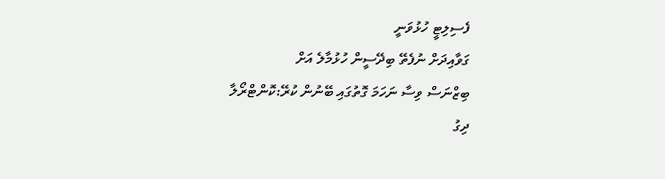ފެސިލިޓީ ހުޅުވަނީ
ގަވާއިދަށް ނުފެތޭ ބިދޭސީން ހުޅުމާލެ އަށް
ބިޒްނަސް ވިސާ ނަހަމަ ގޮތުގައި ބޭނުން ކުރޭ:ކޮންޓްރޯލާ
ދިގު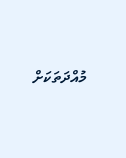މުއްދަތަކަށް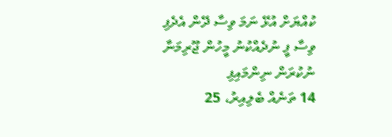ކުއްޔަށް އުޅޭ ނަމަ ވިސާ ދޭން އެދެފި
ވިސާ ފީ ނުދެއްކުނު މީހުން ޖޫރިމަނާ ނުކުރަން ނިންމައިފި
14 ތަނެއް ބެލިއިރު، 25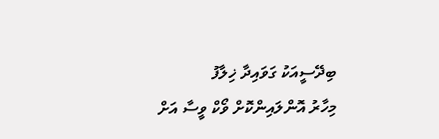ބިދޭސީއަކު ގަވައިދާ ޚިލާފު
މިހާރު އޮންލައިންކޮށް ވޯކް ވީސާ އަށް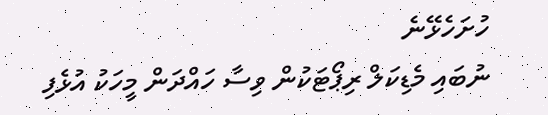ހުށަހެޅޭނެ
ނުބައި މެޑިކަލް ރިޕޯޓަކުން ވިސާ ހައްދަން މީހަކު އުޅެފި